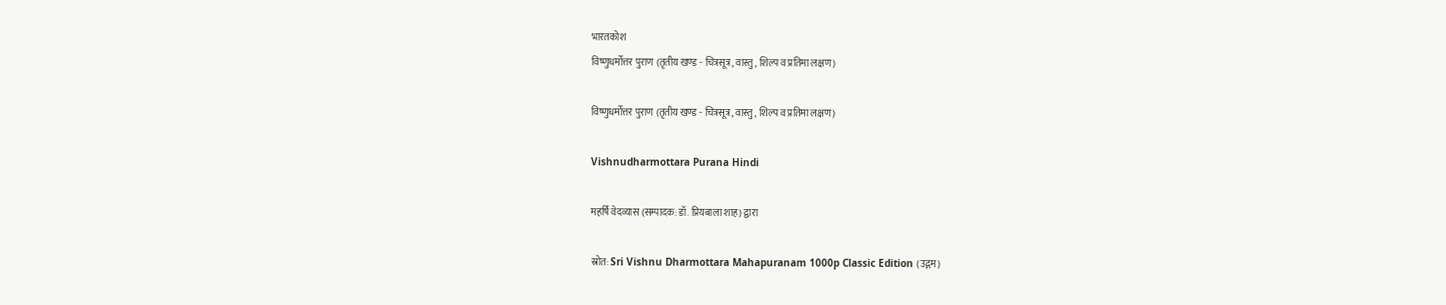भारतकोश
विष्णुधर्मोत्तर पुराण (तृतीय खण्ड - चित्रसूत्र, वास्तु, शिल्प व प्रतिमा लक्षण)

विष्णुधर्मोत्तर पुराण (तृतीय खण्ड - चित्रसूत्र, वास्तु, शिल्प व प्रतिमा लक्षण)

Vishnudharmottara Purana Hindi

महर्षि वेदव्यास (सम्पादक: डॉ. प्रियबाला शाह) द्वारा

स्रोत: Sri Vishnu Dharmottara Mahapuranam 1000p Classic Edition (उद्गम)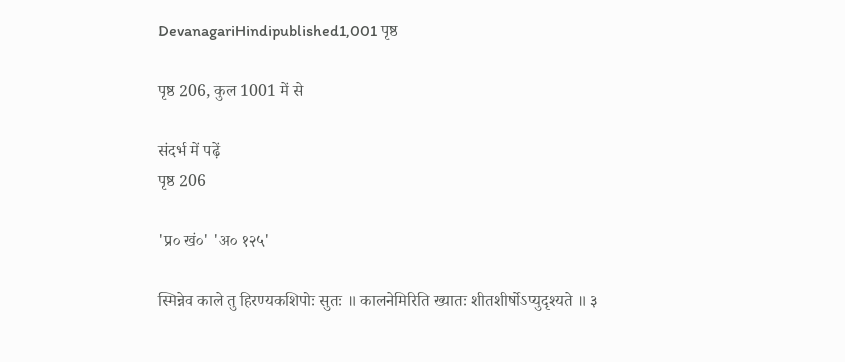DevanagariHindipublished1,001 पृष्ठ

पृष्ठ 206, कुल 1001 में से

संदर्भ में पढ़ें
पृष्ठ 206

'प्र० खं०' 'अ० १२५'

स्मिन्नेव काले तु हिरण्यकशिपोः सुतः ॥ कालनेमिरिति ख्यातः शीतशीर्षोऽप्युदृश्यते ॥ ३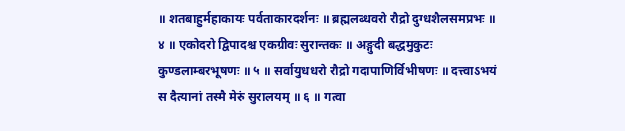॥ शतबाहुर्महाकायः पर्वताकारदर्शनः ॥ ब्रह्मलब्धवरो रौद्रो दुग्धशैलसमप्रभः ॥ ४ ॥ एकोदरो द्विपादश्च एकग्रीवः सुरान्तकः ॥ अङ्गुदी बद्धमुकुटः कुण्डलाम्बरभूषणः ॥ ५ ॥ सर्वायुधधरो रौद्रो गदापाणिर्विभीषणः ॥ दत्त्वाऽभयं स दैत्यानां तस्मै मेरुं सुरालयम् ॥ ६ ॥ गत्वा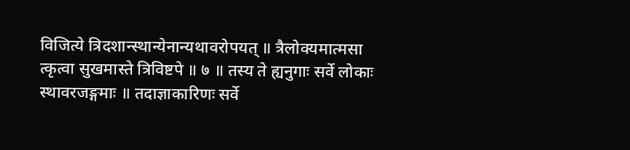विजित्ये त्रिदशान्स्थान्येनान्यथावरोपयत् ॥ त्रैलोक्यमात्मसा त्कृत्वा सुखमास्ते त्रिविष्टपे ॥ ७ ॥ तस्य ते ह्यनुगाः सर्वे लोकाः स्थावरजङ्गमाः ॥ तदाज्ञाकारिणः सर्वे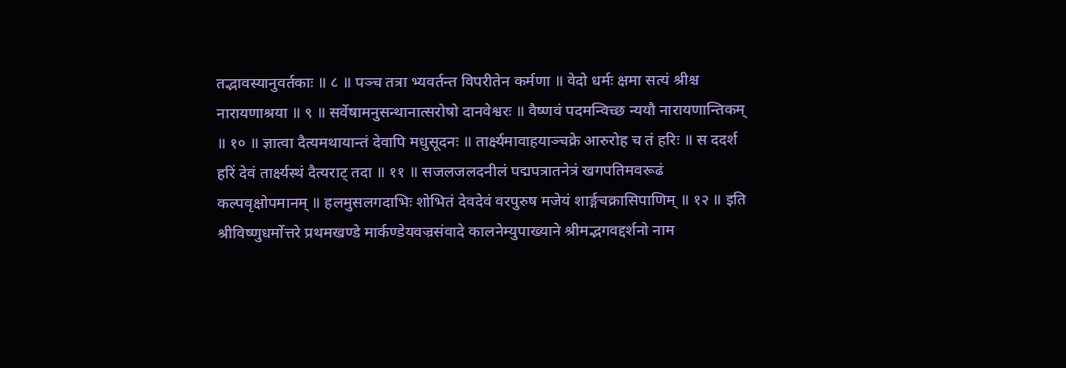तद्भावस्यानुवर्तकाः ॥ ८ ॥ पञ्च तत्रा भ्यवर्तन्त विपरीतेन कर्मणा ॥ वेदो धर्मः क्षमा सत्यं श्रीश्च नारायणाश्रया ॥ ९ ॥ सर्वेषामनुसन्थानात्सरोषो दानवेश्वरः ॥ वैष्णवं पदमन्विच्छ न्ययौ नारायणान्तिकम् ॥ १० ॥ ज्ञात्वा दैत्यमथायान्तं देवापि मधुसूदनः ॥ तार्क्ष्यमावाहयाञ्चक्रे आरुरोह च तं हरिः ॥ स ददर्श हरिं देवं तार्क्ष्यस्थं दैत्यराट् तदा ॥ ११ ॥ सजलजलदनीलं पद्मपत्रातनेत्रं खगपतिमवरूढं कल्पवृक्षोपमानम् ॥ हलमुसलगदाभिः शोभितं देवदेवं वरपुरुष मजेयं शार्ङ्गचक्रासिपाणिम् ॥ १२ ॥ इति श्रीविष्णुधर्मोत्तरे प्रथमखण्डे मार्कण्डेयवज्रसंवादे कालनेम्युपाख्याने श्रीमद्भगवद्दर्शनो नाम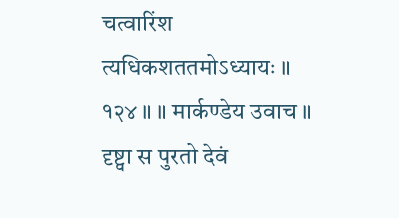चत्वारिंश त्यधिकशततमोऽध्यायः ॥ १२४ ॥ ॥ मार्कण्डेय उवाच ॥ दृष्ट्वा स पुरतो देवं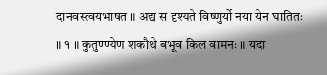दानवस्त्वयभाषत ॥ अद्य स दृश्यते विष्णुर्यो नया येन घातितः ॥ १ ॥ कुतुण्ण्येण शकौथे बभूव किल वामनः ॥ यदा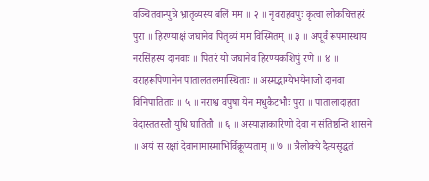वञ्चितवान्पुत्रे भ्रातृव्यस्य बलिं मम ॥ २ ॥ नृवराहवपुः कृत्वा लोकचित्तहरं पुरा ॥ हिरण्याक्षं जघानेव पितृव्यं मम विस्मितम् ॥ ३ ॥ अपूर्वं रूपमास्थाय नरसिंहस्य दानवाः ॥ पितरं यो जघानेव हिरण्यकशिपुं रणे ॥ ४ ॥ वराहरूपिणानेन पातालतलमास्थिताः ॥ अस्मद्भाग्येभयेनाजो दानवा विनिपातिताः ॥ ५ ॥ नराश्व वपुषा येन मधुकैटभौः पुरा ॥ पातालादाहता वेदास्ततस्तौ युधि घातितौ ॥ ६ ॥ अस्याज्ञाकारिणो देवा न संतिष्ठन्ति शासने ॥ अयं स रक्षां देवानामास्माभिर्विक्रूप्यताम् ॥ ७ ॥ त्रैलोक्ये दैत्यसृद्धतं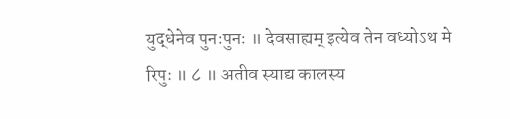युद्धेनेव पुनःपुनः ॥ देवसाह्यम् इत्येव तेन वध्योऽथ मे रिपुः ॥ ८ ॥ अतीव स्याद्य कालस्य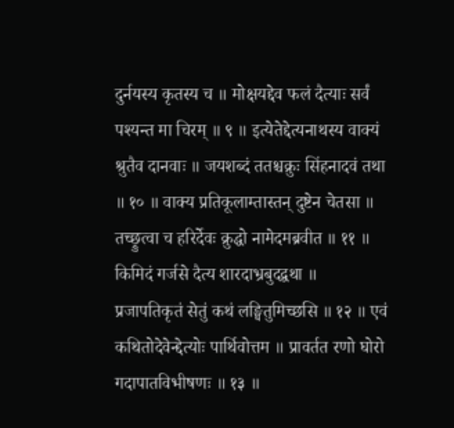दुर्नयस्य कृतस्य च ॥ मोक्षयद्देव फलं दैत्याः सर्वं पश्यन्त मा चिरम् ॥ ९ ॥ इत्येतेद्देत्यनाथस्य वाक्यं श्रुतैव दानवाः ॥ जयशब्दं ततश्चक्रुः सिंहनादवं तथा ॥ १० ॥ वाक्य प्रतिकूलाम्तास्तन् दुष्टेन चेतसा ॥ तच्छ्रुत्वा च हरिर्देवः क्रुद्धो नामेदमब्रवीत ॥ ११ ॥ किमिदं गर्जसे दैत्य शारदाभ्रबुदद्वथा ॥ प्रजापतिकृतं सेतुं कथं लङ्घितुमिच्छसि ॥ १२ ॥ एवं कथितोदेवेन्द्देत्योः पार्थिवोत्तम ॥ प्रावर्तत रणो घोरो गदापातविभीषणः ॥ १३ ॥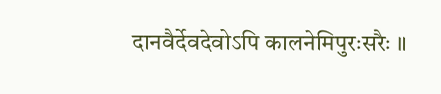दानवैर्देवदेवोऽपि कालनेमिपुरःसरैः ॥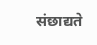संछाद्यते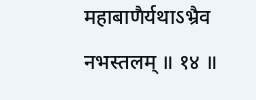महाबाणैर्यथाऽभ्रैव नभस्तलम् ॥ १४ ॥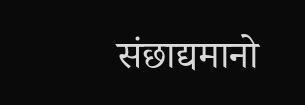संछाद्यमानो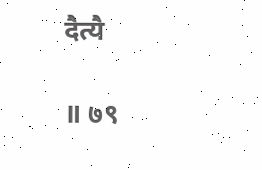दैत्यै

॥ ७९